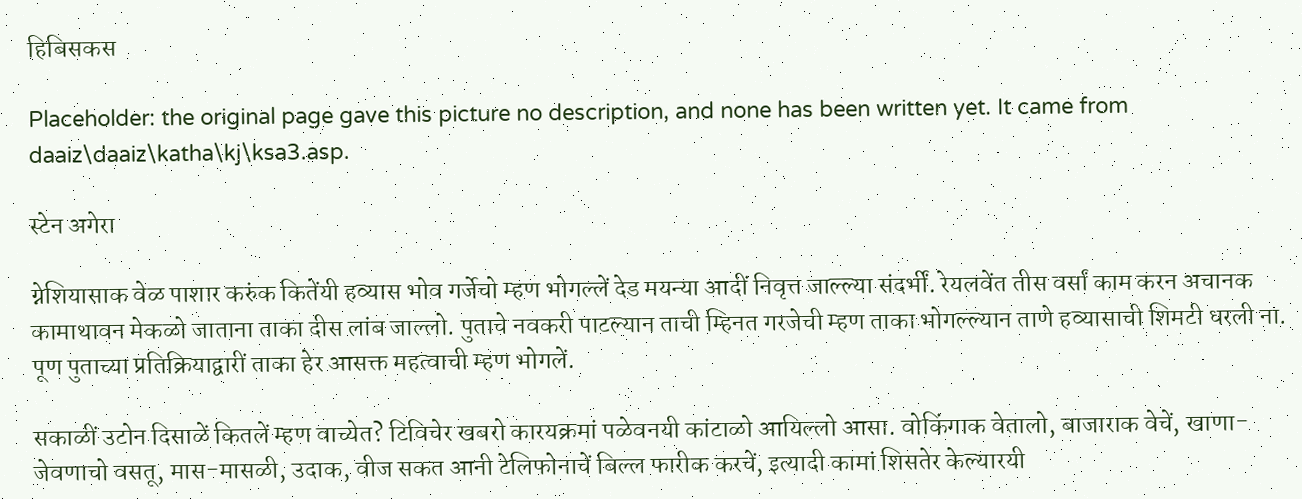हिबिसकस

Placeholder: the original page gave this picture no description, and none has been written yet. It came from daaiz\daaiz\katha\kj\ksa3.asp.

स्टेन अगेरा

ग्नेशियासाक वेळ पाशार करुंक कितेंयी हव्यास भोव गर्जेचो म्हण भोग‌ल्लें देड मयन्या आदीं निवृत्त जाल्ल्या संदर्भीं. रेयल‌वेंत तीस वर्सां काम कर‍न अचानक कामाथावन मेकळो जाताना ताका दीस लांब जाल्लो. पुताचे नवकरी पाटल्यान ताची म्हिनत गर‍जेची म्हण ताका भोग‌ल्ल्यान ताणे हव्यासाची शिमटी धरली ना. पूण पुताच्या प्रतिक्रियाद्वारीं ताका हेर आसक्त महत्वाची म्हण भोगलें.

सकाळीं उटोन दिसाळें कितलें म्हण वाच्येत? टिविचेर खबरो कार‍यक्रमां पळेवन‌यी कांटाळो आयिल्लो आसा. वोकिंगाक वेतालो, बाजाराक वेचें, खाणा-जेवणाचो वसतू, मास-मासळी, उदाक, वीज सकत आनी टेलिफोनाचें बिल्ल फारीक कर‍चें, इत्यादी कामां शिसतेर केल्यार‍यी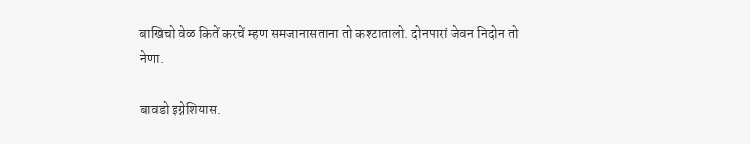बाखिचो वेळ कितें कर‍चें म्हण समजानासताना तो कश्टातालो. दोनपारां जेवन निदोन तो नेणा.

बावडो इग्नेशियास.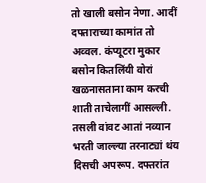तो खाली बसोन नेणा. आदीं दफ्ताराच्या कामांत तो अव्वल. कंप्यूटरा मुकार बसोन कितलिंयी वोरां खळनासताना काम कर‍ची शाती ताचेलागीं आस‌ल्ली. तसली वांवट आतां नव्यान भर‍ती जाल्ल्या तर‍नाट्यां थंय दिसची अपरूप. दफ्तरांत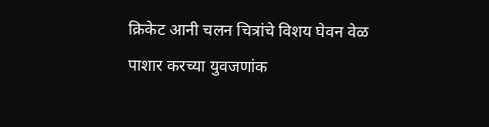क्रिकेट आनी चलन चित्रांचे विशय घेवन वेळ पाशार कर‍च्या युवजणांक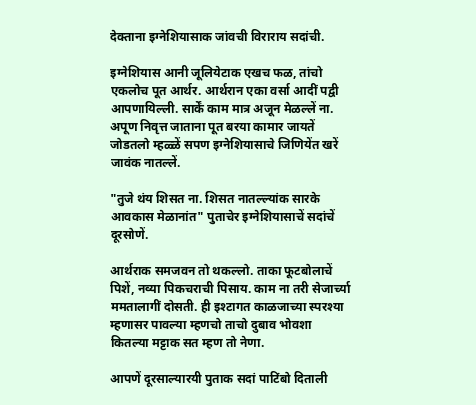देक्ताना इग्नेशियासाक जांवची विराराय सदांची.

इग्नेशियास आनी जूलियेटाक एख‌च फळ, तांचो एकलोच पूत आर्थर. आर्थरान एका वर्सा आदीं पद्वी आपणायिल्ली. सार्कें काम मात्र अजून मेळ‌ल्लें ना. अपूण निवृत्त जाताना पूत बर‍या कामार जायतें जोडतलो म्हळ्ळें सपण इग्नेशियासाचे जिणियेंत खरें जावंक नात‌ल्लें.

"तुजे थंय शिसत ना. शिसत नात‌ल्ल्यांक सार‍के आवकास मेळानांत" पुताचेर इग्नेशियासाचें सदांचें दूर‍सोणें.

आर्थराक समजवन तो थक‌ल्लो. ताका फूट‌बोलाचें पिशें, नव्या पिकचराची पिसाय. काम ना तरी सेजार्च्या ममतालागीं दोसती. ही इश्टागत काळजाच्या स्पर‍श्या म्हणासर पावल्या म्हणचो ताचो दुबाव भोवशा कितल्या मट्टाक सत म्हण तो नेणा.

आपणें दूर‍साल्यार‍यी पुताक सदां पाटिंबो दिताली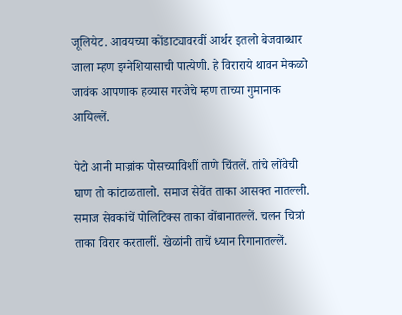जूलियेट. आवयच्या कोंडाट्यावर‍वीं आर्थर इतलो बेजवाब्धार जाला म्हण इग्नेशियासाची पात्येणी. हे विराराये थावन मेकळो जावंक आपणाक हव्यास गर‍जेचे म्हण ताच्या गुमानाक आयिल्लें.

पेटो आनी माज्रांक पोसच्याविशीं ताणे चिंतलें. तांचे लोंवेची घाण तो कांटाळतालो. समाज सेवेंत ताका आसक्त नात‌ल्ली. समाज सेवकांचें पोलिटिक्स ताका वोंबानात‌ल्लें. चलन चित्रां ताका विरार कर‍तालीं. खेळांनी ताचें ध्यान रिगानात‌ल्लें.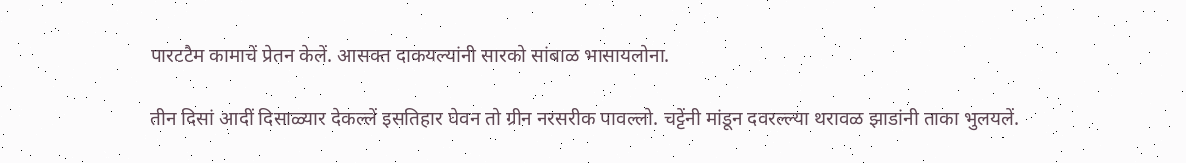पार‍ट‌टैम कामाचें प्रेतन केलें. आसक्त दाकयल्यांनी सार‍को सांबाळ भासायलोना.

तीन दिसां आदीं दिसाळ्यार देक‌ल्लें इसतिहार घेवन तो ग्रीन नर‍सरीक पाव‌ल्लो. चट्टेंनी मांडून दवर‍ल्ल्या थरावळ झाडांनी ताका भुलयलें.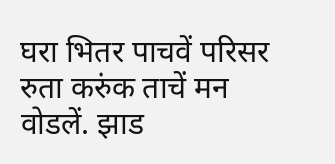घरा भितर पाचवें परिसर रुता करुंक ताचें मन वोडलें. झाड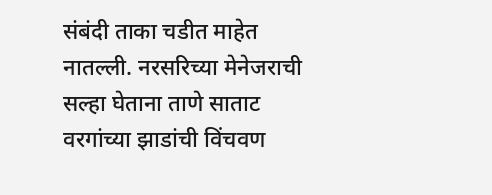संबंदी ताका चडीत माहेत नात‌ल्ली. नर‍सरिच्या मेनेजराची सल्हा घेताना ताणे साताट वर‍गांच्या झाडांची विंचवण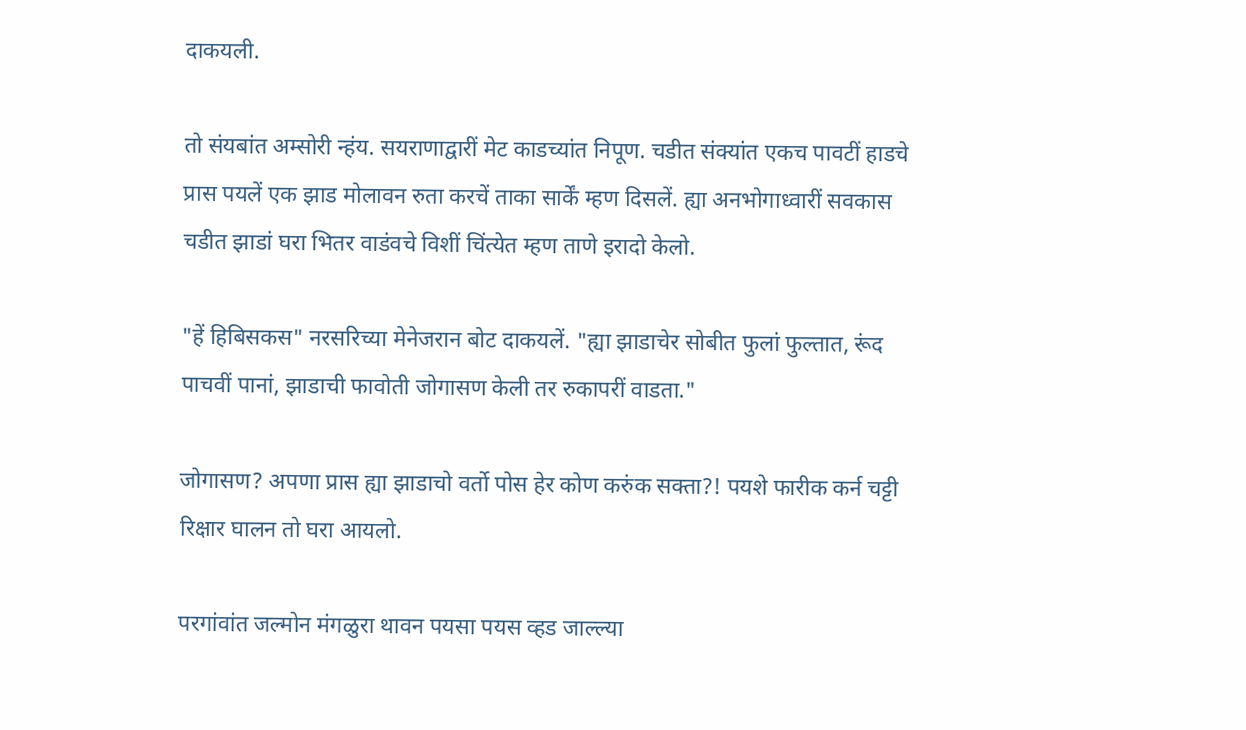दाकयली.

तो संयबांत अम्सोरी न्हंय. सयराणाद्वारीं मेट काडच्यांत निपूण. चडीत संक्यांत एक‌च पावटीं हाडचे प्रास पयलें एक झाड मोलावन रुता कर‍चें ताका सार्कें म्हण दिसलें. ह्या अनभोगाध्वारीं सवकास चडीत झाडां घरा भितर वाडंवचे विशीं चिंत्येत म्हण ताणे इरादो केलो.

"हें हिबिसकस" नर‍सरिच्या मेनेजरान बोट दाकयलें. "ह्या झाडाचेर सोबीत फुलां फुल्तात, रूंद पाचवीं पानां, झाडाची फावोती जोगासण केली तर रुकापरीं वाडता."

जोगासण? अपणा प्रास ह्या झाडाचो वर्तो पोस हेर कोण करुंक सक्ता?! पयशे फारीक कर्न चट्टी रिक्षार घालन तो घरा आयलो.

पर‍गांवांत जल्मोन मंगळुरा थावन पयसा पयस व्हड जाल्ल्या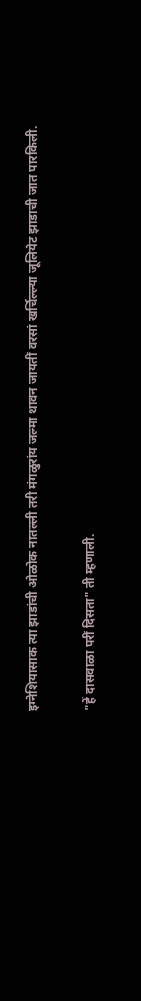इग्नेशियासाक त्या झाडांची ओळोक नात‌ल्ली तरी मंगळुरांय जल्मा थावन जायतीं वर‍सां खर्चिल्ल्या जूलियेट झाडाची जात पार‍किली.

"हें दासवाळा परीं दिसता" ती म्हणाली.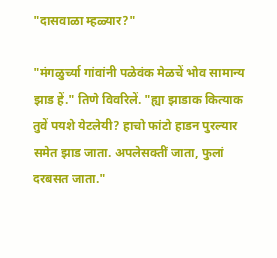"दासवाळा म्हळ्यार?"

"मंगळुर्च्या गांवांनी पळेवंक मेळचें भोव सामान्य झाड हें." तिणे विवरिलें. "ह्या झाडाक कित्याक तुवें पयशे येटलेयी? हाचो फांटो हाडन पुरल्यार समेत झाड जाता. अपलेसक्तीं जाता, फुलां दरबसत जाता."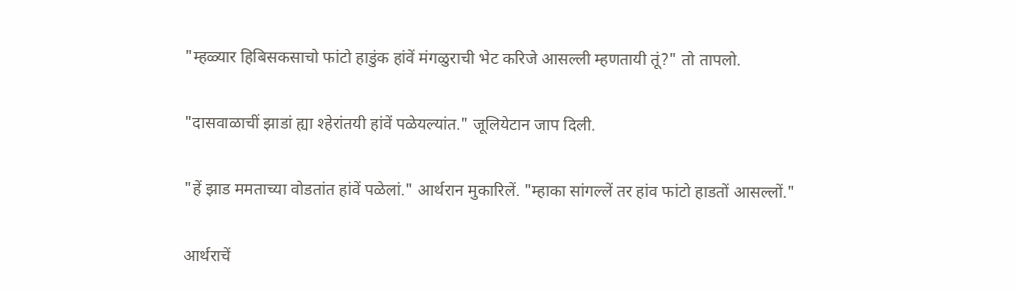"म्हळ्यार हिबिसकसाचो फांटो हाडुंक हांवें मंगळुराची भेट करिजे आस‌ल्ली म्हणतायी तूं?" तो तापलो.

"दासवाळाचीं झाडां ह्या श्हेरांत‌यी हांवें पळेयल्यांत." जूलियेटान जाप दिली.

"हें झाड ममताच्या वोडतांत हांवें पळेलां." आर्थरान मुकारिलें. "म्हाका सांग‌ल्लें तर हांव फांटो हाडतों आस‌ल्लों."

आर्थराचें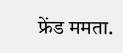फ्रेंड ममता.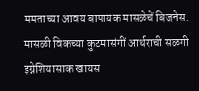ममताच्या आवय बापायक मासळेचें बिजनेस. मासळी विकच्या कुटमासंगीं आर्थराची सळगी इग्नेशियासाक खायस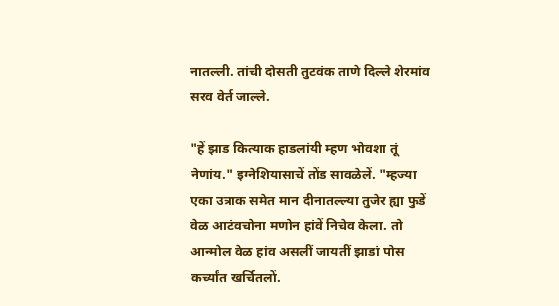नात‌ल्ली. तांची दोसती तुटवंक ताणे दिल्ले शेर‍मांव सर‍व वेर्त जाल्ले.

"हें झाड कित्याक हाडलांयी म्हण भोवशा तूं नेणांय." इग्नेशियासाचें तोंड सावळेलें. "म्हज्या एका उत्राक समेत मान दीनात‌ल्ल्या तुजेर ह्या फुडें वेळ आटंवचोना मणोन हांवें निचेव केला. तो आन्मोल वेळ हांव असलीं जायतीं झाडां पोस कर्च्यांत खर्चितलों.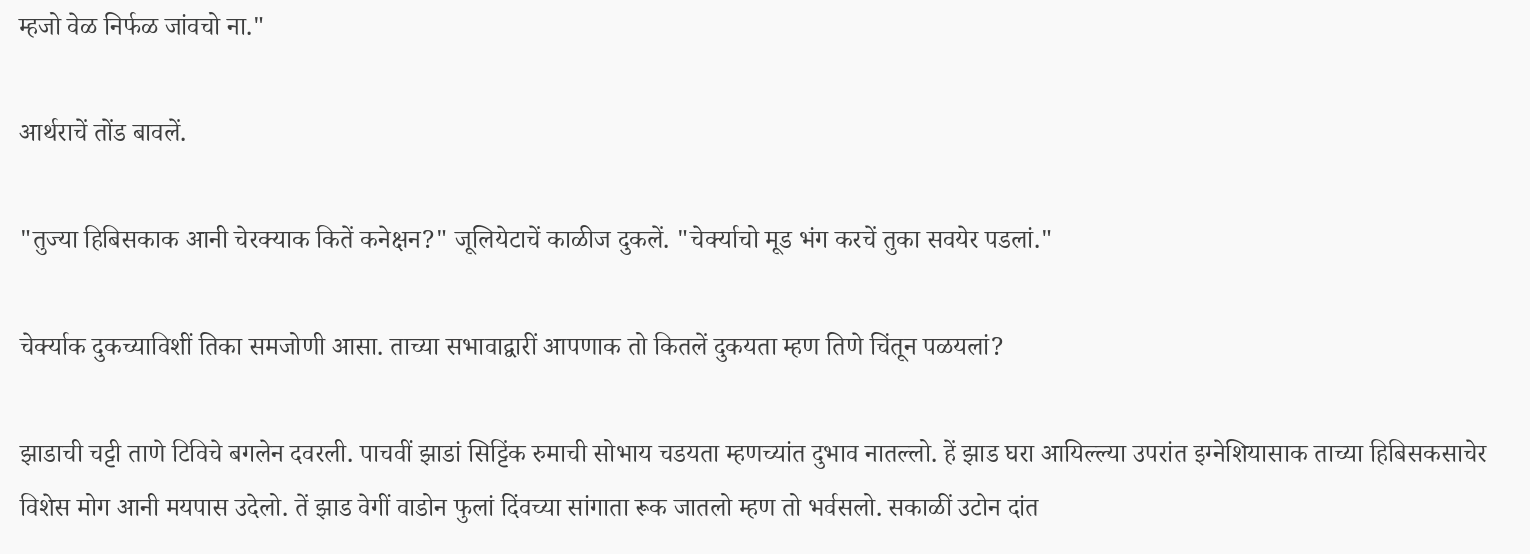म्हजो वेळ निर्फळ जांवचो ना."

आर्थराचें तोंड बावलें.

"तुज्या हिबिसकाक आनी चेर‍क्याक कितें कनेक्षन?" जूलियेटाचें काळीज दुकलें. "चेर्क्याचो मूड भंग कर‍चें तुका सवयेर पडलां."

चेर्क्याक दुकच्याविशीं तिका समजोणी आसा. ताच्या सभावाद्वारीं आपणाक तो कितलें दुकयता म्हण तिणे चिंतून पळयलां?

झाडाची चट्टी ताणे टिविचे बगलेन दवरली. पाचवीं झाडां सिट्टिंक रुमाची सोभाय चडयता म्हणच्यांत दुभाव नात‌ल्लो. हें झाड घरा आयिल्ल्या उपरांत इग्नेशियासाक ताच्या हिबिसकसाचेर विशेस मोग आनी मयपास उदेलो. तें झाड वेगीं वाडोन फुलां दिंवच्या सांगाता रूक जातलो म्हण तो भर्वसलो. सकाळीं उटोन दांत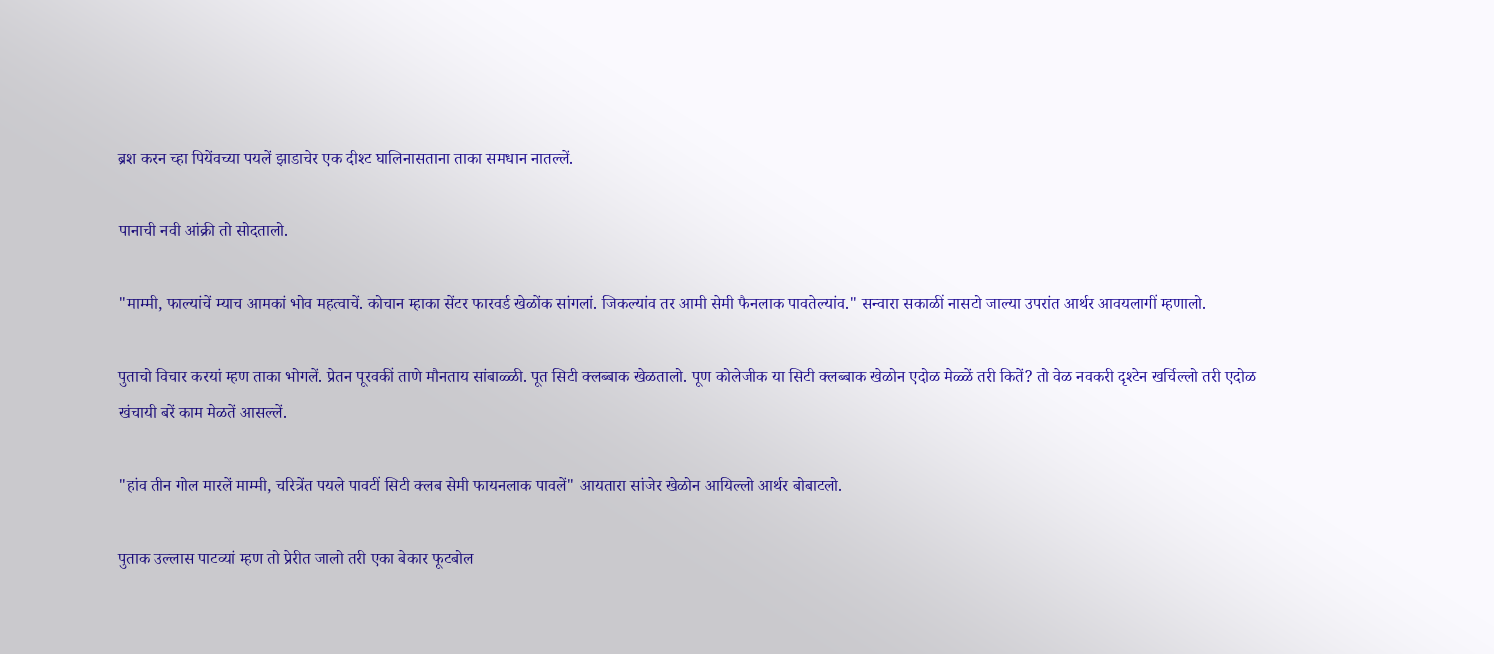ब्रश कर‍न च्हा पियेंवच्या पयलें झाडाचेर एक दीश्ट घालिनासताना ताका समधान नात‌ल्लें.

पानाची नवी आंक्री तो सोदतालो.

"माम्मी, फाल्यांचें म्याच आमकां भोव महत्वाचें. कोचान म्हाका सेंटर फार‍वर्ड खेळोंक सांगलां. जिकल्यांव तर आमी सेमी फैनलाक पावतेल्यांव." सन्वारा सकाळीं नासटो जाल्या उपरांत आर्थर आवय‌लागीं म्हणालो.

पुताचो विचार कर‍यां म्हण ताका भोगलें. प्रेतन पूर‍वकीं ताणे मौनताय सांबाळ्ळी. पूत सिटी क्लब्बाक खेळतालो. पूण कोलेजीक या सिटी क्लब्बाक खेळोन एदोळ मेळ्ळें तरी कितें? तो वेळ नवकरी दृश्टेन खर्चिल्लो तरी एदोळ खंचायी बरें काम मेळतें आस‌ल्लें.

"हांव तीन गोल मार‍लें माम्मी, चरित्रेंत पयले पावटीं सिटी क्लब सेमी फायनलाक पावलें" आयतारा सांजेर खेळोन आयिल्लो आर्थर बोबाटलो.

पुताक उल्लास पाटव्यां म्हण तो प्रेरीत जालो तरी एका बेकार फूट‌बोल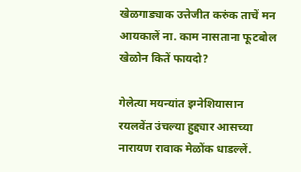खेळगाड्याक उत्तेजीत करुंक ताचें मन आयकालें ना. काम नासताना फूट‌बोल खेळोन कितें फायदो?

गेलेत्या मयन्यांत इग्नेशियासान रयल‌वेंत उंचल्या हुद्द्यार आसच्या नारायण रावाक मेळोंक धाड‌ल्लें.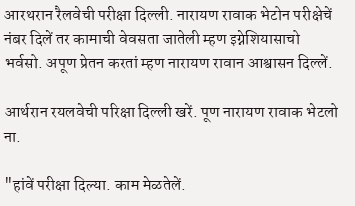आर‍थरान रैलवेची परीक्षा दिल्ली. नारायण रावाक भेटोन परीक्षेचें नंबर दिलें तर कामाची वेवसता जातेली म्हण इग्नेशियासाचो भर्वसो. अपूण प्रेतन कर‍तां म्हण नारायण रावान आश्वासन दिल्लें.

आर्थरान रयल‌वेची परिक्षा दिल्ली खरें. पूण नारायण रावाक भेटलो ना.

"हांवें परीक्षा दिल्या. काम मेळतेलें.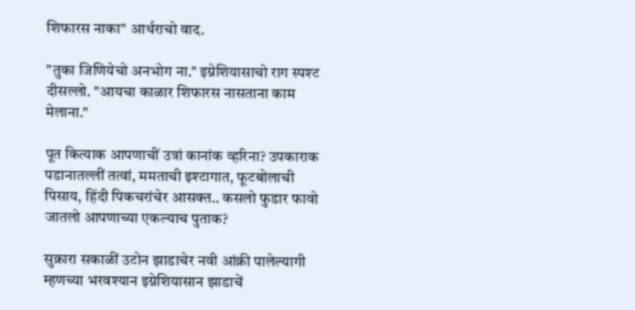शिफारस नाका" आर्थराचो वाद.

"तुका जिणियेचो अनभोग ना." इग्नेशियासाचो राग स्पश्ट दीस‌ल्लो. "आयचा काळार शिफारस नासताना काम मेलाना."

पूत कित्याक आपणाचीं उत्रां कानांक व्हरिना? उपकाराक पडानात‌ल्लीं तत्वां, ममताची इश्टागात, फूट‌बोलाची पिसाय, हिंदी पिकचरांचेर आसक्त.. कसलो फुडार फावो जातलो आपणाच्या एकल्याच पुताक?

सुक्रारा सकाळीं उटोन झाडाचेर नवी आंक्री पालेल्यागी म्हणच्या भर‍वश्यान इग्नेशियासान झाडाचें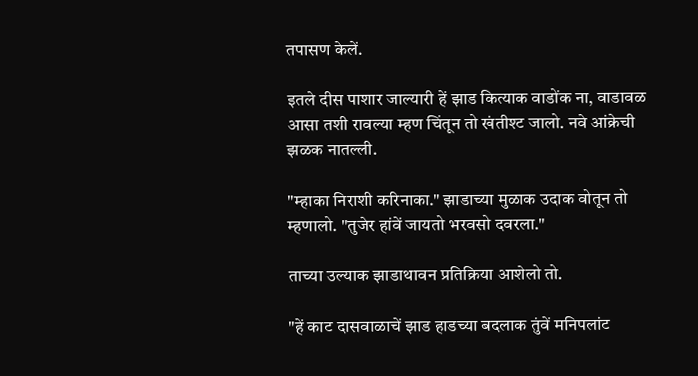तपासण केलें.

इतले दीस पाशार जाल्यारी हें झाड कित्याक वाडोंक ना, वाडावळ आसा तशी रावल्या म्हण चिंतून तो खंतीश्ट जालो. नवे आंक्रेची झळक नात‌ल्ली.

"म्हाका निराशी करिनाका." झाडाच्या मुळाक उदाक वोतून तो म्हणालो. "तुजेर हांवें जायतो भर‍वसो दवरला."

ताच्या उल्याक झाडाथावन प्रतिक्रिया आशेलो तो.

"हें काट दासवाळाचें झाड हाडच्या बदलाक तुंवें मनिपलांट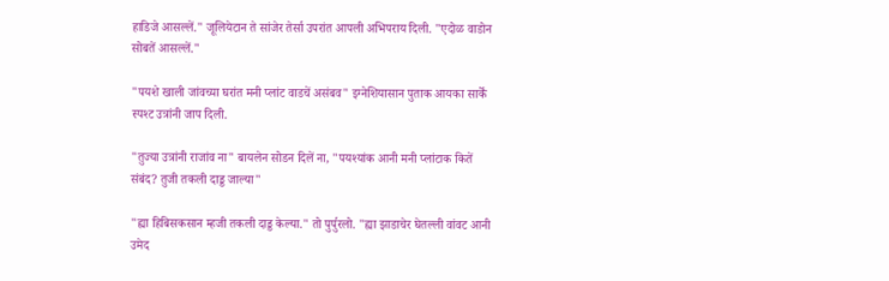हाडिजे आस‌ल्लें." जूलियेटान ते सांजेर तेर्सा उपरांत आपली अभिपराय दिली. "एदोळ वाडोन सोबतें आस‌ल्लें."

"पयशे खाली जांवच्या घरांत मनी प्लांट वाडचें असंबव" इग्नेशियासान पुताक आयका सार्कें स्पश्ट उत्रांनी जाप दिली.

"तुज्या उत्रांनी राजांव ना" बायलेन सोडन दिलें ना, "पयश्यांक आनी मनी प्लांटाक कितें संबंद? तुजी तकली दाड्ड जाल्या"

"ह्या हिबिसकसान म्हजी तकली दाड्ड केल्या." तो पुर्पुरलो. "ह्या झाडाचेर घेत‌ल्ली वांवट आनी उमेद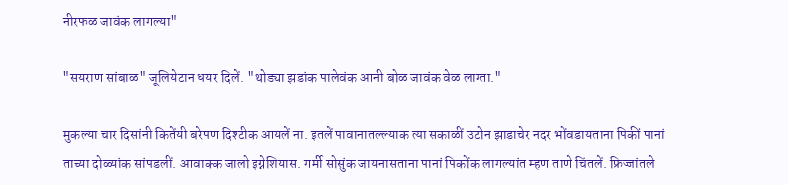नीर‍फळ जावंक लागल्या"

"सयराण सांबाळ" जूलियेटान धयर दिलें. "थोड्या झडांक पालेवंक आनी बोळ जावंक वेळ लाग्ता."

मुकल्या चार दिसांनी कितेंयी बरेपण दिश्टीक आयलें ना. इतलें पावानात‌ल्ल्याक त्या सकाळीं उटोन झाडाचेर नदर भोंवडायताना पिकीं पानां ताच्या दोळ्यांक सांपडलीं. आवाक्क जालो इग्नेशियास. गर्मी सोसुंक जायनासताना पानां पिकोंक लागल्यांत म्हण ताणे चिंतलें. फ्रिज्जांतले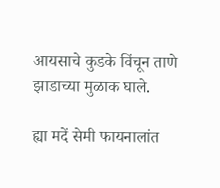आयसाचे कुडके विंचून ताणे झाडाच्या मुळाक घाले.

ह्या मदें सेमी फायनालांत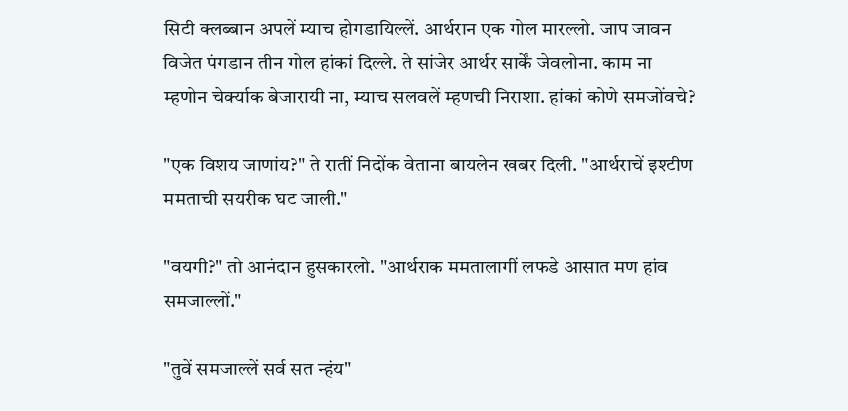सिटी क्लब्बान अपलें म्याच होगडायिल्लें. आर्थरान एक गोल मार‌ल्लो. जाप जावन विजेत पंगडान तीन गोल हांकां दिल्ले. ते सांजेर आर्थर सार्कें जेवलोना. काम ना म्हणोन चेर्क्याक बेजारायी ना, म्याच सलवलें म्हणची निराशा. हांकां कोणे समजोंवचे?

"एक विशय जाणांय?" ते रातीं निदोंक वेताना बायलेन खबर दिली. "आर्थराचें इश्टीण ममताची सयरीक घट जाली."

"वय‌गी?" तो आनंदान हुसकार‍लो. "आर्थराक ममतालागीं लफडे आसात मण हांव समजाल्लों."

"तुवें समजाल्लें सर्व सत न्हंय"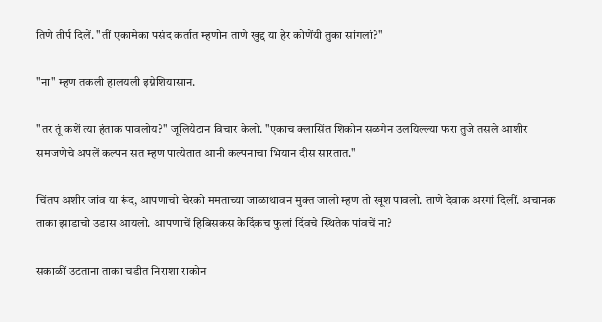तिणे तीर्प दिलें. "तीं एकामेका पसंद कर्तात म्हणोन ताणे खुद्द या हेर कोणेंयी तुका सांगलां?"

"ना" म्हण तकली हालयली इग्नेशियासान.

"तर तूं कशें त्या हंताक पावलोय?" जूलियेटान विचार केलो. "एकाच क्लासिंत शिकोन सळगेन उलयिल्ल्या फरा तुजे तसले आशीर समजणेचे अपलें कल्पन सत म्हण पात्येतात आनी कल्पनाचा भियान दीस सार‍तात."

चिंतप अशीर जांव या रूंद, आपणाचो चेर‍को ममताच्या जाळाथावन मुक्त जालो म्हण तो खूश पावलो. ताणे देवाक अर‍गां दिलीं. अचानक ताका झाडाचो उडास आयलो. आपणाचें हिबिसकस केदिंक‌च फुलां दिंवचे स्थितेक पांवचें ना?

सकाळीं उटताना ताका चडीत निराशा राकोन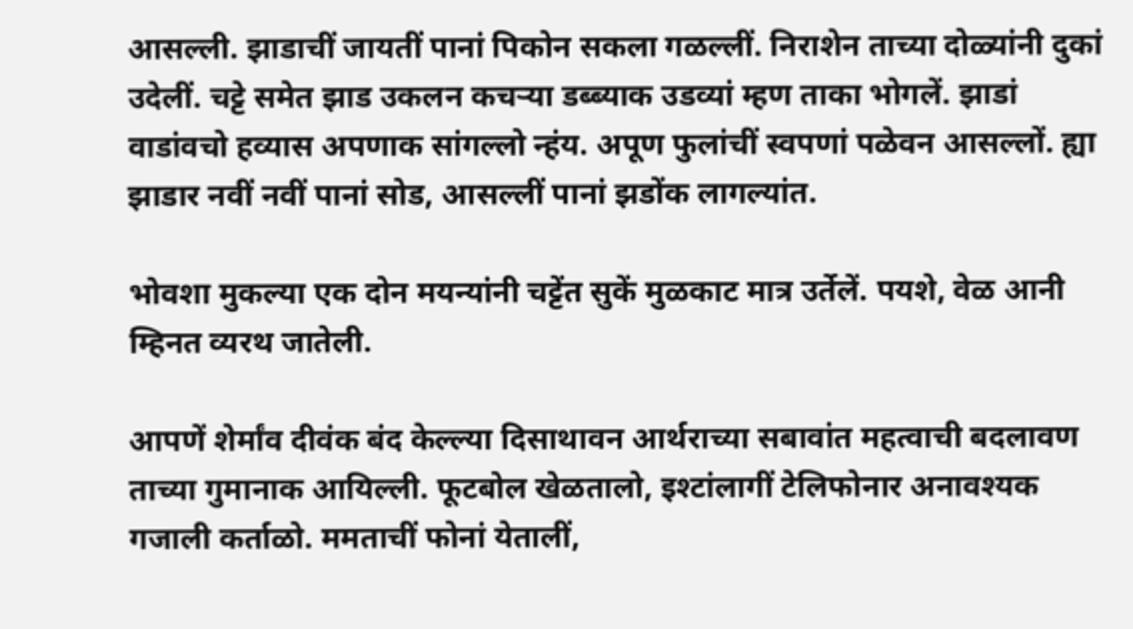आस‌ल्ली. झाडाचीं जायतीं पानां पिकोन सकला गळ‌ल्लीं. निराशेन ताच्या दोळ्यांनी दुकां उदेलीं. चट्टे समेत झाड उकलन कचऱ्या डब्ब्याक उडव्यां म्हण ताका भोगलें. झाडां वाडांवचो हव्यास अपणाक सांग‌ल्लो न्हंय. अपूण फुलांचीं स्वपणां पळेवन आस‌ल्लों. ह्या झाडार नवीं नवीं पानां सोड, आस‌ल्लीं पानां झडोंक लागल्यांत.

भोवशा मुकल्या एक दोन मयन्यांनी चट्टेंत सुकें मुळकाट मात्र उर्तेलें. पयशे, वेळ आनी म्हिनत व्यर‍थ जातेली.

आपणें शेर्मांव दीवंक बंद केल्ल्या दिसाथावन आर्थराच्या सबावांत महत्वाची बदलावण ताच्या गुमानाक आयिल्ली. फूट‌बोल खेळतालो, इश्टांलागीं टेलिफोनार अनावश्यक गजाली कर्ताळो. ममताचीं फोनां येतालीं,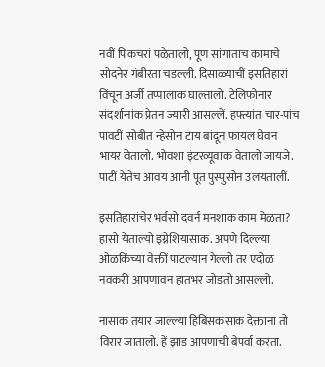नवीं पिकचरां पळेतालो, पूण सांगाताच कामाचे सोदनेर गंबीरता चड‌ल्ली. दिसाळ्याचीं इसतिहारां विंचून अर्जी तप्पालाक घाल्तालो. टेलिफोनार संदर्शानांक प्रेतन ज्यारी आस‌ल्लें. हफ्त्यांत चार-पांच पावटीं सोबीत न्हेसोन टाय बांदून फायल घेवन भायर वेतालो. भोवशा इंटर‍व्यूवाक वेतालो जायजे. पाटीं येतेच आवय आनी पूत पुस्पुसोन उलयतालीं.

इसतिहारांचेर भर्वसो दवर्न मनशाक काम मेळता? हासो येताल्यो इग्नेशियासाक. अपणे दिल्ल्या ओळकिंच्या वेक्तीं पाटल्यान गेल्लो तर एदोळ नवकरी आपणावन हात‌भर जोडतो आस‌ल्लो.

नासाक तयार जाल्ल्या हिबिसकसाक देक्ताना तो विरार जातालो. हें झाड आपणाची बेपर्वा कर‍ता.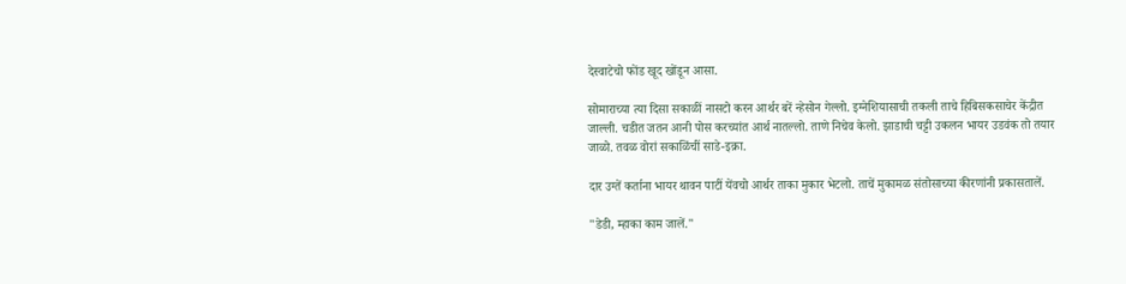देस्वाटेचो फोंड खूद खोंडून आसा.

सोमाराच्या त्या दिसा सकाळीं नासटो कर‍न आर्थर बरें न्हेसोन गेल्लो. इग्नेशियासाची तकली ताचे हिबिसकसाचेर केंद्रीत जाल्ली. चडीत जतन आनी पोस कर‍च्यांत आर्थ नात‌ल्लो. ताणे निचेव केलो. झाडाची चट्टी उकलन भायर उडवंक तो तयार जाळो. तवळ वोरां सकाळिंचीं साडे-इक्रा.

दार उग्तें कर्ताना भायर थावन पाटीं येंवचो आर्थर ताका मुकार भेटलो. ताचें मुकामळ संतोसाच्या कीर‍णांनी प्रकासतालें.

"डेडी, म्हाका काम जालें."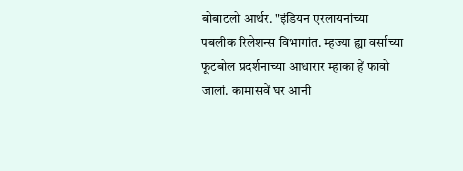बोबाटलो आर्थर. "इंडियन एर‍लायनांच्या पबलीक रिलेशन्स विभागांत. म्हज्या ह्या वर्साच्या फूट‌बोल प्रदर्शनाच्या आधारार म्हाका हें फावो जालां. कामासवें घर आनी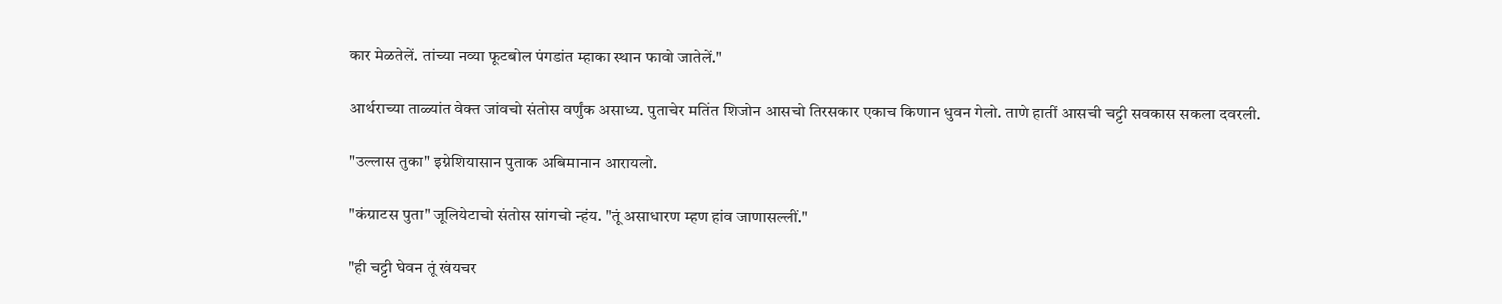कार मेळतेलें. तांच्या नव्या फूट‌बोल पंगडांत म्हाका स्थान फावो जातेलें."

आर्थराच्या ताळ्यांत वेक्त जांवचो संतोस वर्णुंक असाध्य. पुताचेर मतिंत शिजोन आसचो तिरसकार एकाच किणान धुवन गेलो. ताणे हातीं आसची चट्टी सवकास सकला दवरली.

"उल्लास तुका" इग्नेशियासान पुताक अबिमानान आरायलो.

"कंग्राटस पुता" जूलियेटाचो संतोस सांगचो न्हंय. "तूं असाधारण म्हण हांव जाणास‌ल्लीं."

"ही चट्टी घेवन तूं खंयचर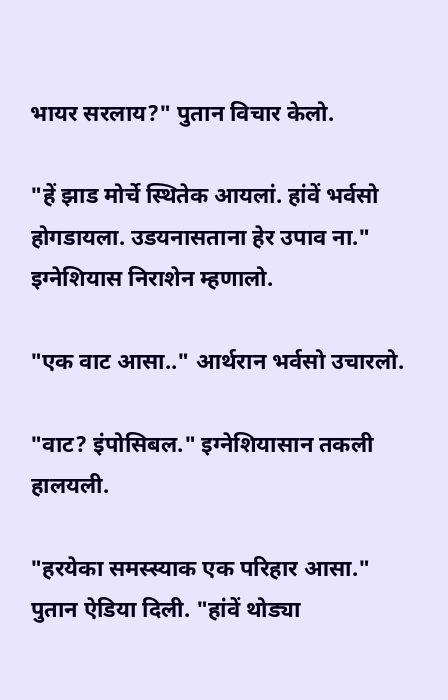भायर सरलाय?" पुतान विचार केलो.

"हें झाड मोर्चे स्थितेक आयलां. हांवें भर्वसो होगडायला. उडयनासताना हेर उपाव ना." इग्नेशियास निराशेन म्हणालो.

"एक वाट आसा.." आर्थरान भर्वसो उचारलो.

"वाट? इंपोसिबल." इग्नेशियासान तकली हालयली.

"हर‍येका समस्स्याक एक परिहार आसा." पुतान ऐडिया दिली. "हांवें थोड्या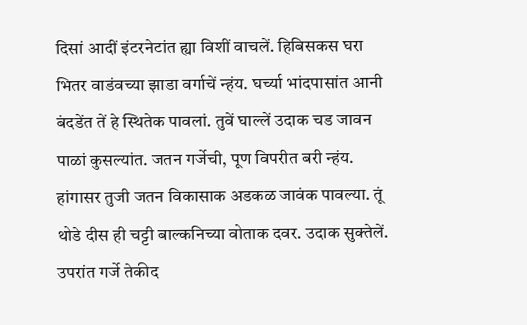दिसां आदीं इंटर‍नेटांत ह्या विशीं वाचलें. हिबिसकस घरा भितर वाडंवच्या झाडा वर्गाचें न्हंय. घर्च्या भांदपासांत आनी बंदडेंत तें हे स्थितेक पावलां. तुवें घाल्लें उदाक चड जावन पाळां कुसल्यांत. जतन गर्जेची, पूण विपरीत बरी न्हंय. हांगासर तुजी जतन विकासाक अडकळ जावंक पावल्या. तूं थोडे दीस ही चट्टी बाल्कनिच्या वोताक दवर. उदाक सुक्तेलें. उपरांत गर्जे तेकीद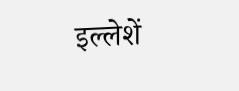इल्लेशें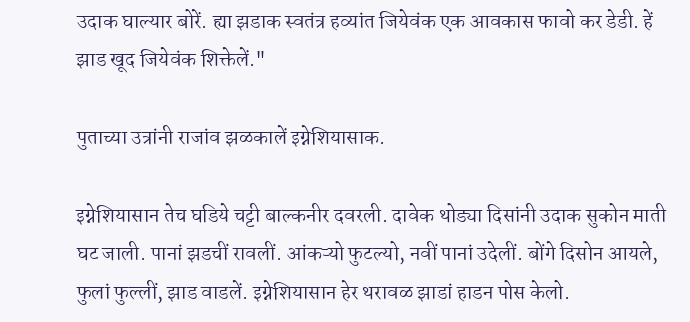उदाक घाल्यार बोरें. ह्या झडाक स्वतंत्र हव्यांत जियेवंक एक आवकास फावो कर डेडी. हें झाड खूद जियेवंक शिक्तेलें."

पुताच्या उत्रांनी राजांव झळकालें इग्नेशियासाक.

इग्नेशियासान तेच घडिये चट्टी बाल्कनीर दवरली. दावेक थोड्या दिसांनी उदाक सुकोन माती घट जाली. पानां झडचीं रावलीं. आंकऱ्यो फुटल्यो, नवीं पानां उदेलीं. बोंगे दिसोन आयले, फुलां फुल्लीं, झाड वाडलें. इग्नेशियासान हेर थरावळ झाडां हाडन पोस केलो.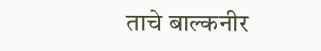ताचे बाल्कनीर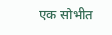एक सोभीत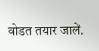वोडत तयार जालें.